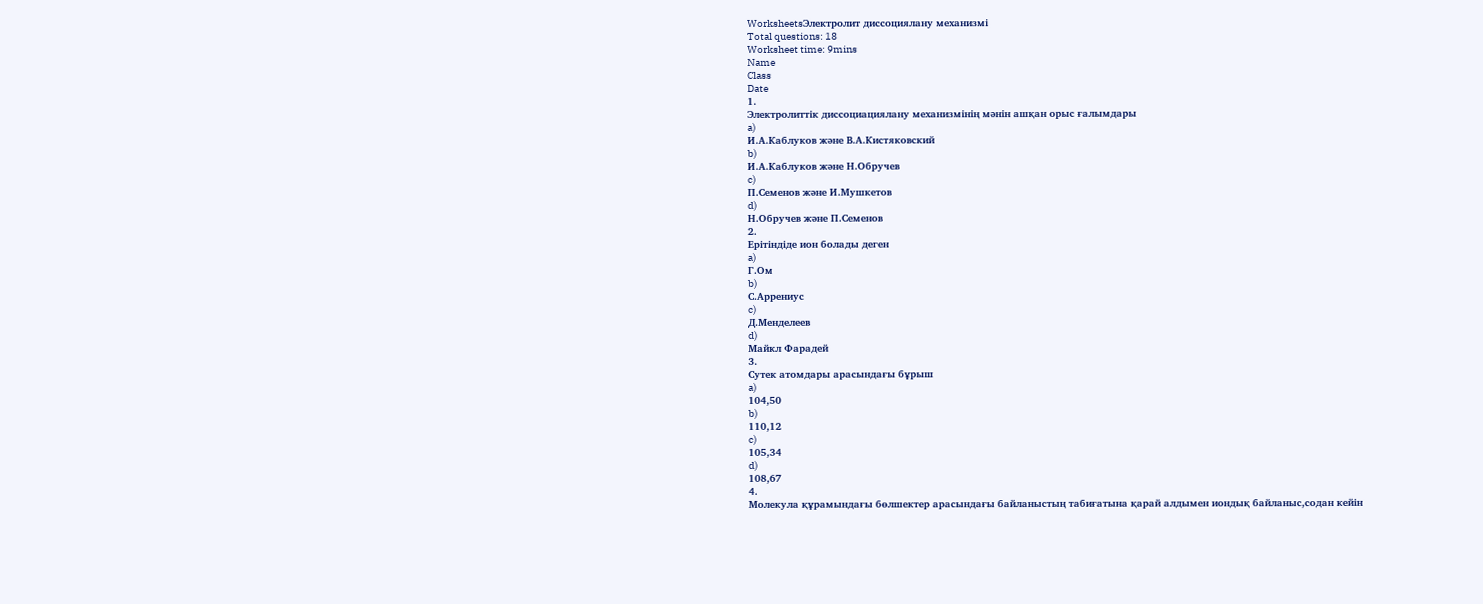WorksheetsЭлектролит диссоциялану механизмі
Total questions: 18
Worksheet time: 9mins
Name
Class
Date
1.
Электролиттік диссоциациялану механизмінің мәнін ашқан орыс ғалымдары
a)
И.А.Каблуков және В.А.Кистяковский
b)
И.А.Каблуков және Н.Обручев
c)
П.Семенов және И.Мушкетов
d)
Н.Обручев және П.Семенов
2.
Ерітіндіде ион болады деген
a)
Г.Ом
b)
С.Аррениус
c)
Д.Менделеев
d)
Майкл Фарадей
3.
Сутек атомдары арасындағы бұрыш
a)
104,50
b)
110,12
c)
105,34
d)
108,67
4.
Молекула құрамындағы бөлшектер арасындағы байланыстың табиғатына қарай алдымен иондық байланыс,содан кейін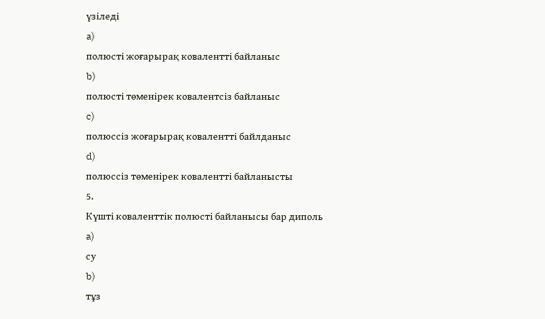үзіледі
a)
полюсті жоғарырақ ковалентті байланыс
b)
полюсті төменірек ковалентсіз байланыс
c)
полюссіз жоғарырақ ковалентті байлданыс
d)
полюссіз төменірек ковалентті байланысты
5.
Күшті коваленттік полюсті байланысы бар диполь
a)
су
b)
тұз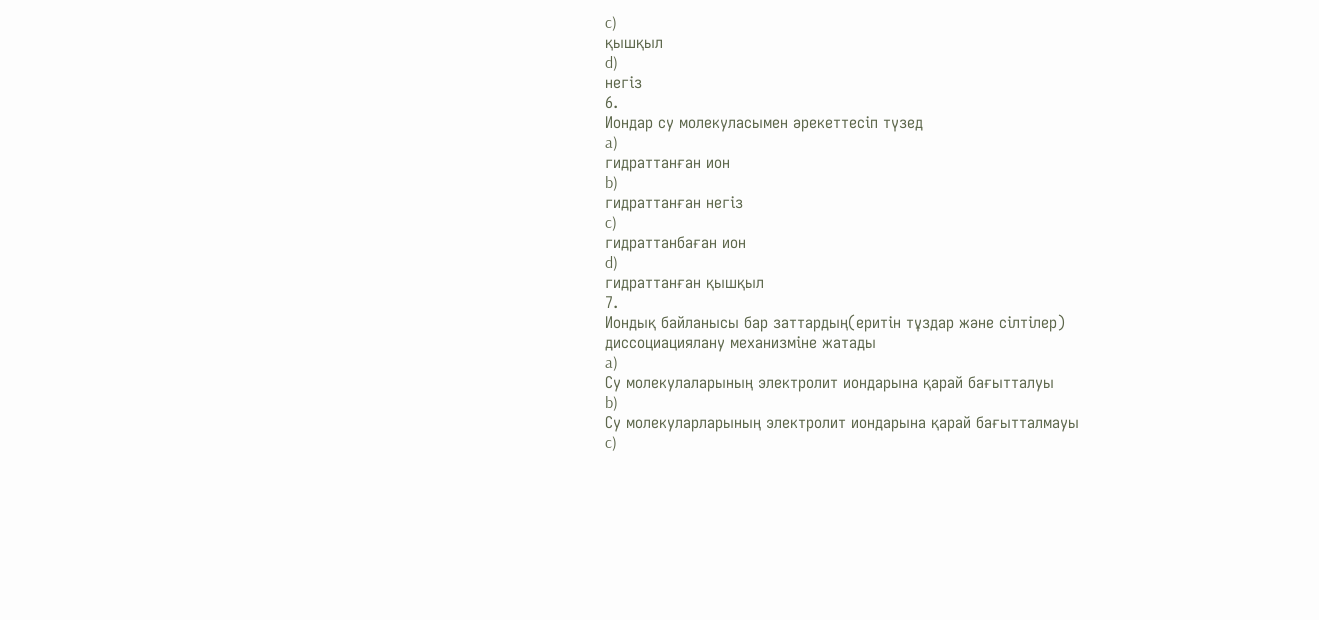c)
қышқыл
d)
негіз
6.
Иондар су молекуласымен әрекеттесіп түзед
a)
гидраттанған ион
b)
гидраттанған негіз
c)
гидраттанбаған ион
d)
гидраттанған қышқыл
7.
Иондық байланысы бар заттардың(еритін тұздар және сілтілер) диссоциациялану механизміне жатады
a)
Су молекулаларының электролит иондарына қарай бағытталуы
b)
Су молекуларларының электролит иондарына қарай бағытталмауы
c)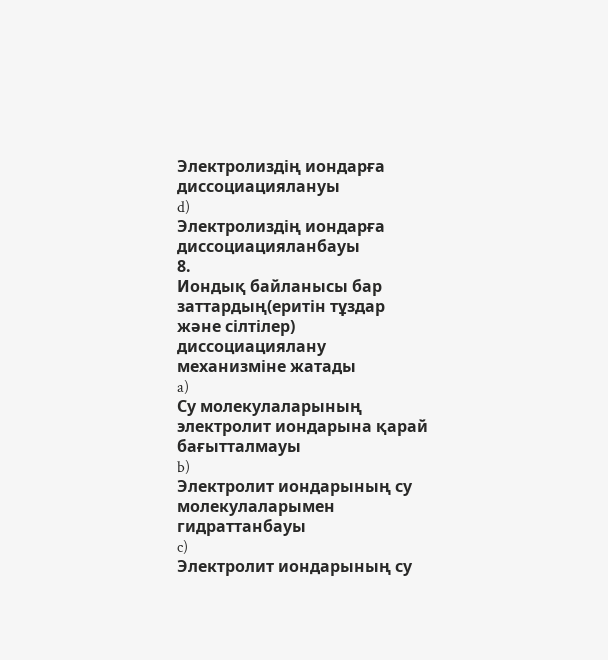Электролиздің иондарға диссоциациялануы
d)
Электролиздің иондарға диссоциацияланбауы
8.
Иондық байланысы бар заттардың(еритін тұздар және сілтілер) диссоциациялану механизміне жатады
a)
Су молекулаларының электролит иондарына қарай бағытталмауы
b)
Электролит иондарының су молекулаларымен гидраттанбауы
c)
Электролит иондарының су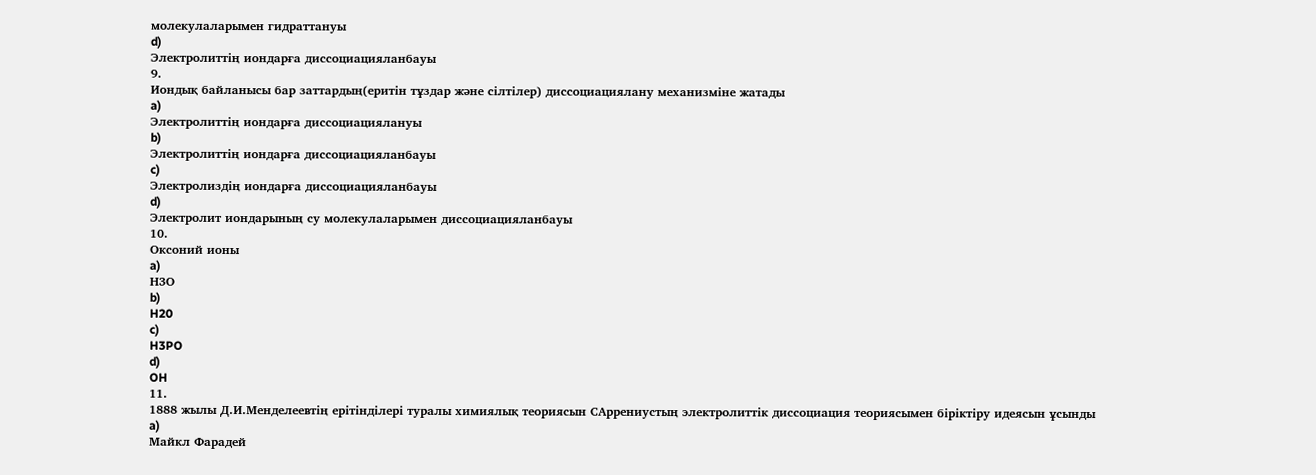молекулаларымен гидраттануы
d)
Электролиттің иондарға диссоциацияланбауы
9.
Иондық байланысы бар заттардың(еритін тұздар және сілтілер) диссоциациялану механизміне жатады
a)
Электролиттің иондарға диссоциациялануы
b)
Электролиттің иондарға диссоциацияланбауы
c)
Электролиздің иондарға диссоциацияланбауы
d)
Электролит иондарының су молекулаларымен диссоциацияланбауы
10.
Оксоний ионы
a)
Н3О
b)
H20
c)
H3PO
d)
OH
11.
1888 жылы Д.И.Менделеевтің ерітінділері туралы химиялық теориясын САррениустың электролиттік диссоциация теориясымен біріктіру идеясын ұсынды
a)
Майкл Фарадей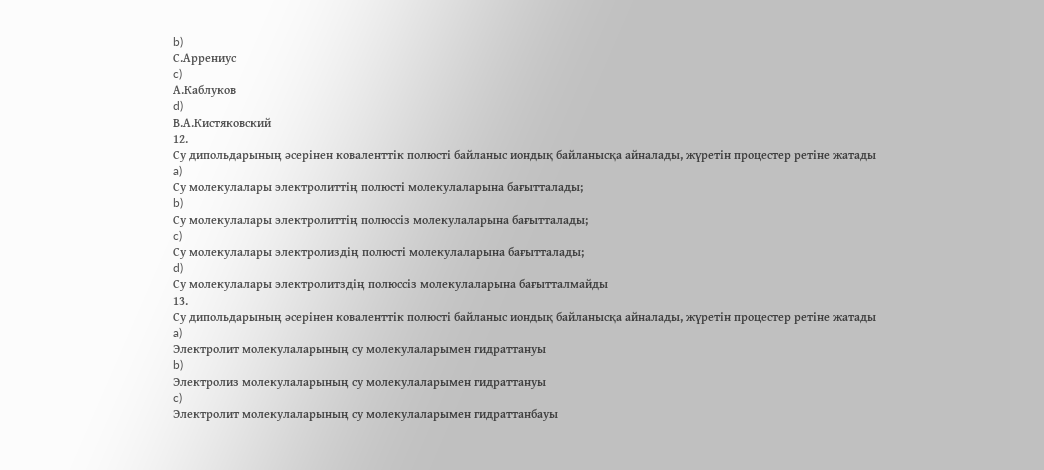b)
С.Аррениус
c)
А.Каблуков
d)
В.А.Кистяковский
12.
Су дипольдарының әсерінен коваленттік полюсті байланыс иондық байланысқа айналады, жүретін процестер ретіне жатады
a)
Су молекулалары электролиттің полюсті молекулаларына бағытталады;
b)
Су молекулалары электролиттің полюссіз молекулаларына бағытталады;
c)
Су молекулалары электролиздің полюсті молекулаларына бағытталады;
d)
Су молекулалары электролитздің полюссіз молекулаларына бағытталмайды
13.
Су дипольдарының әсерінен коваленттік полюсті байланыс иондық байланысқа айналады, жүретін процестер ретіне жатады
a)
Электролит молекулаларының су молекулаларымен гидраттануы
b)
Электролиз молекулаларының су молекулаларымен гидраттануы
c)
Электролит молекулаларының су молекулаларымен гидраттанбауы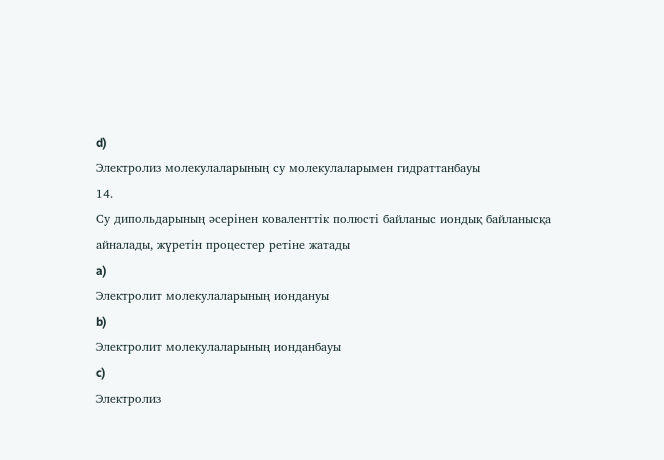d)
Электролиз молекулаларының су молекулаларымен гидраттанбауы
14.
Су дипольдарының әсерінен коваленттік полюсті байланыс иондық байланысқа айналады, жүретін процестер ретіне жатады
a)
Электролит молекулаларының иондануы
b)
Электролит молекулаларының ионданбауы
c)
Электролиз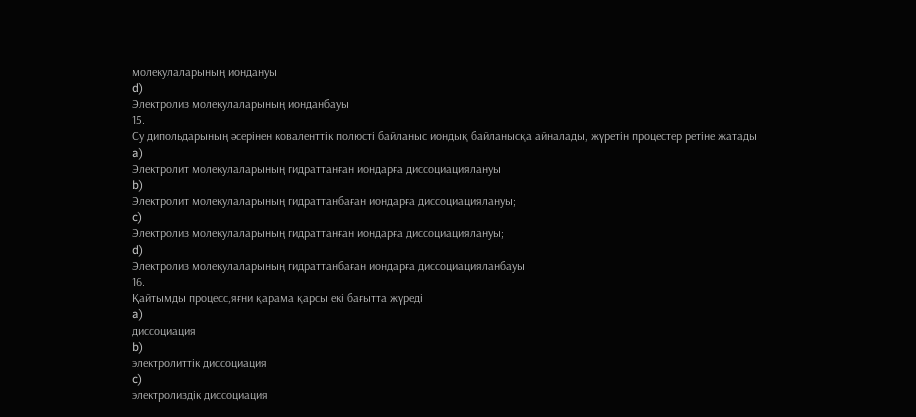молекулаларының иондануы
d)
Электролиз молекулаларының ионданбауы
15.
Су дипольдарының әсерінен коваленттік полюсті байланыс иондық байланысқа айналады, жүретін процестер ретіне жатады
a)
Электролит молекулаларының гидраттанған иондарға диссоциациялануы
b)
Электролит молекулаларының гидраттанбаған иондарға диссоциациялануы;
c)
Электролиз молекулаларының гидраттанған иондарға диссоциациялануы;
d)
Электролиз молекулаларының гидраттанбаған иондарға диссоциацияланбауы
16.
Қайтымды процесс,яғни қарама қарсы екі бағытта жүреді
a)
диссоциация
b)
электролиттік диссоциация
c)
электролиздік диссоциация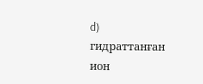d)
гидраттанған ион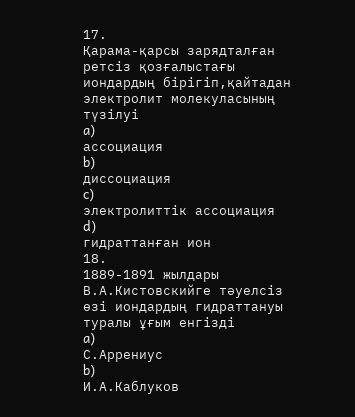17.
Қарама-қарсы зарядталған ретсіз қозғалыстағы иондардың бірігіп,қайтадан электролит молекуласының түзілуі
a)
ассоциация
b)
диссоциация
c)
электролиттік ассоциация
d)
гидраттанған ион
18.
1889-1891 жылдары В.А.Кистовскийге тәуелсіз өзі иондардың гидраттануы туралы ұғым енгізді
a)
С.Аррениус
b)
И.А.Каблуков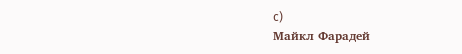c)
Майкл Фарадей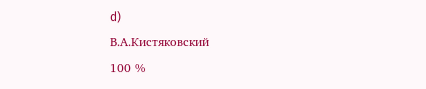d)
В.А.Кистяковский
100 %